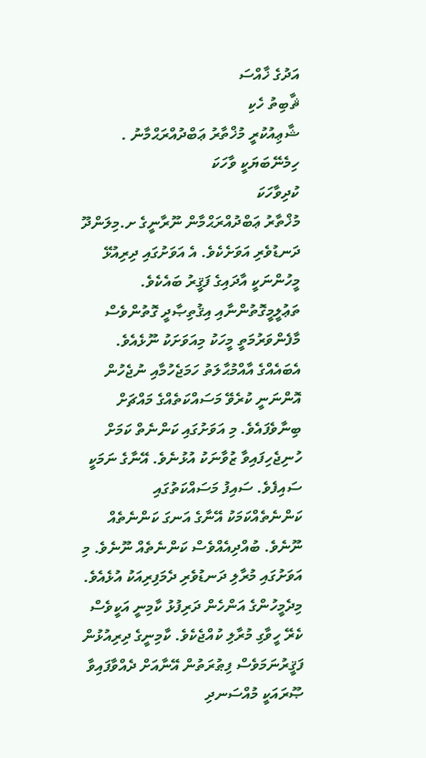އަދުގެ ޚާއްސަ
ޘާބިތު ހެކި
ޝާޢިއުކުރީ މުޚްތާރު ޢަބްދުއްރަޙްމާނު . ހިމެނޭބަޔަކީ ވާހަކަ
ކުދިވާހަކަ
މުޚްތާރު ޢަބްދުއްރަޙްމާން ނޫރާނީގެ ށ.މިލަންދޫ
ދަނޑުވެރި އަވަށެކެވެ. އެ އަވަށުގައި ދިރިއުޅޭ މީހުންނަކީ އާދައިގެ ފަޤީރު ބައެކެވެ. ތަޢުލީމީގޮތުންނާއި އިޤުތިޞާދީ ގޮތުންވެސް މާފެންވަރުމަތީ މީހަކު މިއަވަށަކު ނޫޅެއެވެ. އެބައެއްގެ އާއްމުޙާލަތު ހަމަޖެހުމާއި ނުޖެހުން އޮންނަނީ ކުރެވޭ މަސައްކަތެއްގެ މައްޗަށް ބިނާވެފައެވެ. މި އަވަށުގައި ކަންނެތް ކަމަށް ހުނިޖެހިފައިވާ ޒުވާނަކު އުޅުނެވެ. އޭނާގެ ނަމަކީ ސައިފެވެ. ސައިފު މަސައްކަތުގައި ކަންނެތެއްކަމަކު އޭނާގެ އަނގަ ކަންނެތެއް ނޫނެވެ. ބުއްދިއެއްވެސް ކަންނެތެއް ނޫނެވެ. މި އަވަށުގައި މުރާލި ދަނޑުވެރި ދެމަފިރިއަކު އުޅެއެވެ. މިދެމީހުންގެ އަންހެން ދަރިފުޅު ކާމިނީ އަކީވެސް ކެރޭ ހީވާގި މުރާލި ކުއްޖެކެވެ. ކާމިނީގެ ދިރިއުޅުން ފަޤީރުނަމަވެސް ފިޠުރަތުން އޭނާއަށް ދެއްވާފައިވާ ޞޫރައަކީ މުއްސަނދި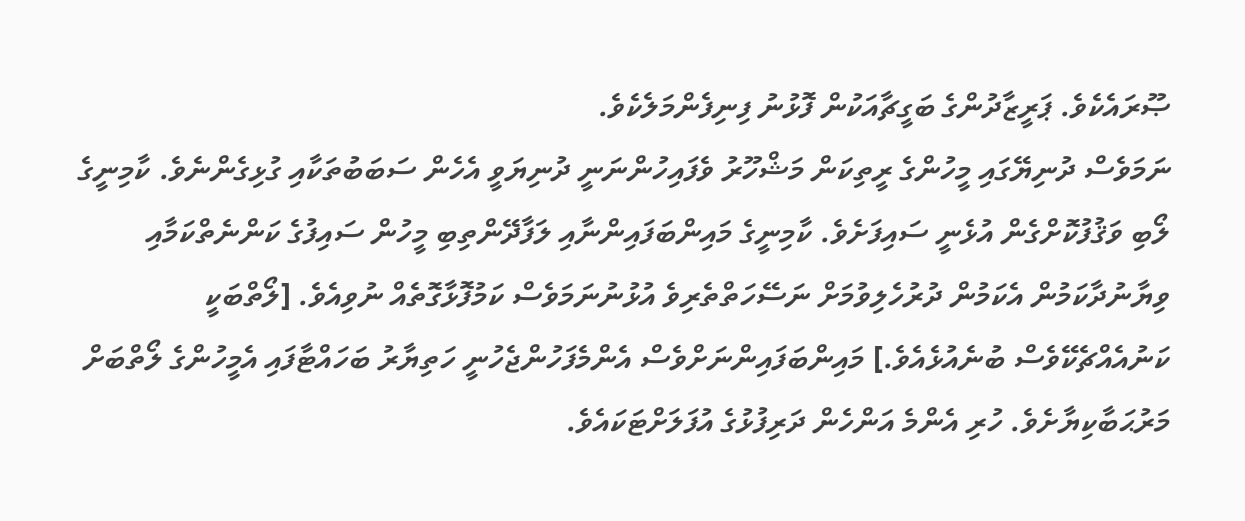ޞޫރައެކެވެ. ޕަރީޒާދުންގެ ބަގީޗާއަކުން ފޮޅުނު ފިނިފެންމަލެކެވެ.
ނަމަވެސް ދުނިޔޭގައި މީހުންގެ ރީތިކަން މަޝްހޫރު ވެފައިހުންނަނީ ދުނިޔަވީ އެހެން ސަބަބުތަކާއި ގުޅިގެންނެވެ. ކާމިނީގެ ލޯބި ވަޤުފުކޮށްގެން އުޅެނީ ސައިފަށެވެ. ކާމިނީގެ މައިންބަފައިންނާއި ލަފާދޭންތިބި މީހުން ސައިފުގެ ކަންނެތްކަމާއި ވިޔާނުދާކަމުން އެކަމުން ދުރުހެލިވުމަށް ނަސޭހަތްތެރިވެ އުޅުނުނަމަވެސް ކަމުފޮޅާގޮތެއް ނުވިއެވެ. [ލޯތްބަކީ ކަނުއެއްޗެކޭވެސް ބުނެއުޅެއެވެ.] މައިންބަފައިންނަށްވެސް އެންމެފަހުންޖެހުނީ ހަތިޔާރު ބަހައްޓާފައި އެމީހުންގެ ލޯތްބަށް މަރުޙަބާކިޔާށެވެ. ހުރި އެންމެ އަންހެން ދަރިފުޅުގެ އުފަލަށްޓަކައެވެ.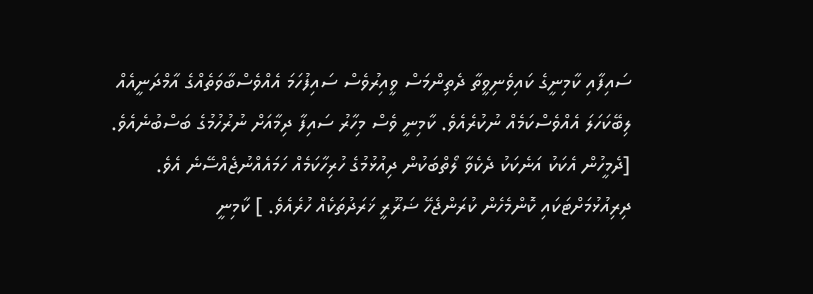ސައިފާއި ކާމިނީގެ ކައިވެނިވީތާ ދެތިންމަސް ވީއިރުވެސް ސައިފުހަމަ އެއްވެސްބާވަތެއްގެ އާމްދަނީއެއް ލިބޭކަހަލަ އެއްވެސްކަމެއް ނުކުރެއެވެ. ކާމިނީ ވެސް މިހާރު ސައިފާ ދިމާއަށް ނުރުހުމުގެ ބަސްބުނެއެވެ. [ދެމީހުން އެކަކު އަނެކަކު ދެކެވާ ލޯތްބަކުން ދިއުޅުމުގެ ހުރިހާކަމެއް ހަމައެއްނުޖެއްސޭނެ އެވެ.
ދިރިއުޅުމަށްޓަކައި ކޮންމެހެން ކުރަންޖެހޭ ޟަރޫރީ ޚަރަދުތަކެއް ހުރެއެވެ. ] ކާމިނީ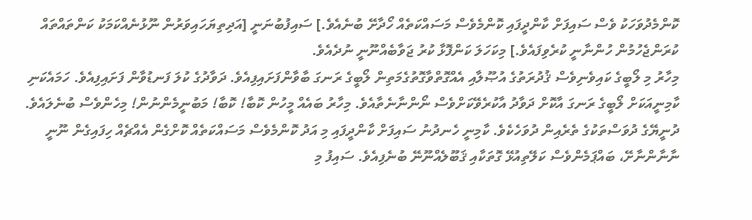ކޮންމެދުވަހަކު ވެސް ސައިފަށް ކާންދީފައި ކޮންމެވެސް މަސައްކަތެއް ހޯދާށޭ ބުނެއެވެ.] ސައިފުބުނަނީ [އަދިތިޔަހައިވަރުން ނޫޅުނެއްކަމަކު ކަންތައްތައް ކުރަންޖެހުމުން ހުންނާނީ ކުރެވިފައެވެ.] މިކަހަލަ ކަންފޮޅާ ކުރު ޖަވާބެއްނޫނީ ނުދެއެވެ.
މިހާރު މި ލޯބީގެ ކައިވެނިވެސް ޤުދުރަތުގެ އުޞޫލާއި އެއްގޮތްވާގޮތުގެމަތިން ލޯބީގެ ރަނގަ ބާވާންފަށައިފިއެވެ. ދަވާދުގެ ކުލަ ފަނޑުވާން ފަށައިފިއެވެ. ހަމައެކަނި ކާމިނީއަކަށް ލޯބީގެ ރަނގަ އާކޮށް ދަވާދު އާކުރެވޭކަށްވެސް ނޯންނާނެތާއެވެ. މިހާރު ބައެއް މީހުން ކޮބާ! ކޮބާ! މަބުނީމެންނުން! މިހެންވެސް ބުނެލައެވެ.
ދުނީޔޭގެ ދުވަސްތަކުގެ ތެރެއިން ދުވަހެކެވެ. ކާމިނީ ހެނދުނު ސައިފަށް ކާންދީފައި މި އަދު ކޮންމެވެސް މަސައްކަތެއް ކޮށްގެން އެއްޗެއް ހިފައިގެން ނޫނީ ނާނާންނާށޭ، ބައްޕަމެންވެސް ކަލޭތިއުޅޭ ގޮތަކާއި ޤަބޫލެއްނޫނޭ ބުނެފިއެވެ. ސައިފު މި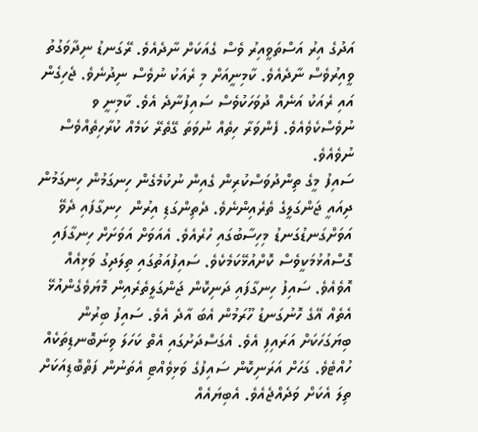އަދުގެ އިރު އަސްތަވީއިރު ވެސް ގެއަކަށް ނާދެއެވެ. ރޭގަނޑު ނިދާވަގުތު ވީއިރުވެސް ނާދެއެވެ. ކާމިނީއަށް މި ރެއަކު ނުވެސް ނިދުނެވެ. ޖެހިގެން އައި ރެއަކު އަނެއް ދުވަހަކުވެސް ސައިފުނާދެ އެވެ. ކާމިނީ ވ ނުވެސްކެވެއެވެ. ފެންވަރާ ހިތެއް ނުވަތަ ގޭތެރޭ ކަމެއް ކުރާހިތެއްވެސް ނުވެއެވެ.
ސައިފު މީގެ ތިންދުވަސްކުރިން ގެއިން ނުކުމެގެން ހިނގަމުން ހިނގަމުން ދިއައީ ޖަންގަލީގެ ތެރެއިންނެވެ. ދެތިންގަޑި އިރުން  ހިނގާފައި ދެވޭ އަވަށްގަނޑުގަނޑު މިހިސާބުގައި ހުރެއެވެ. އެއަވަށް އަވަށަށް ހިނގާފައި ގޮސްއުޅުމަކީވެސް ކޮށްއުޅޭކަމެކެވެ. ސައިފުއަތުގައި ތިލަދިގު ވަޅިއެއް އޮވެއެވެ. ސައިފު ހިނގާފައި ދަނިކޮން ޖަންގަލީތެރެއިން މޮޔަވެގެންއުޅޭ އެތެއް އޭގެ ހޮނުގަނޑު ހޫރަމުން އެބަ އާދެ އެވެ. ސައިފު ބިރުން ބިޔަގަހަކަށް އަރައިފި އެވެ. އެގަސްދަށުގައި އެތް ކަހަލަ ވިނަބޮނޑިތަކެއް ހުއްޓެވެ. ގަހަށް އަރަނިކޮން ސައިފުގެ ވަޅިވެއްޓި އެތަނުން ފަތްބޮޑިއަކަށް ތިލަ އެކަށް ވަދެއްޖެއެވެ. އެބިޔައެއް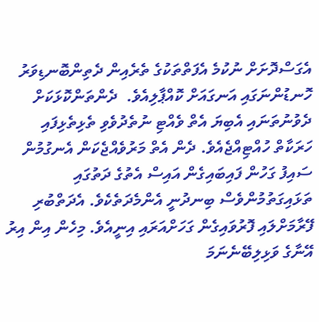އެގަސްދޮށަށް ނުކުމެ އެފަތްތަކުގެ ތެރެއިން ދެތިންބޮނޑިވަރު ހޮނޑުންނަގައި އަނގައަށް ކޮއްޕާލިއެވެ.  ދެންތަންކޮޅަކަށް ދެވުނުތަނައި އެބިޔަ އެތް ވެއްޓި ނުތެދުވެވި ތެޅިތެޅިފައި ހަރަކާތް ހުއްޓިއްޖެއެވެ. ދެން އެތް މަރުވެއްޖެކަން އެނގުމުން ސައިފު ގަހުން ފައިބައިގެން އައިސް އެތުގެ ދަތުގައި ތަޅައިގަތުމުންވެސް ބިނދުނީ އެންމެދަތެކެވެ. އެދަތްބުރި ފޭރާމަށްލައި ފޮރުވައިގެން ގަހަށްއަރައި އިނީއެވެ. މިހެން އިން އިރު އޭނާގެ ވަޅިލިބޭނެނަމަ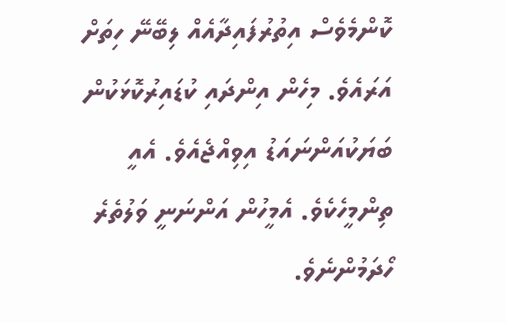ކޮންމެވެސް އިތުރުފައިދާއެއް ލިބޭނޭ ހިތަށް އަރައެވެ. މިހެން އިންދައި ކުޑައިރުކޮޅަކުން ބަޔަކުއަންނައަޑު އިވިއްޖެއެވެ. އެއީ ތިންމީހެކެވެ. އެމީހުން އަންނަނީ ވަލުތެރެ ހޯދަމުންނެވެ.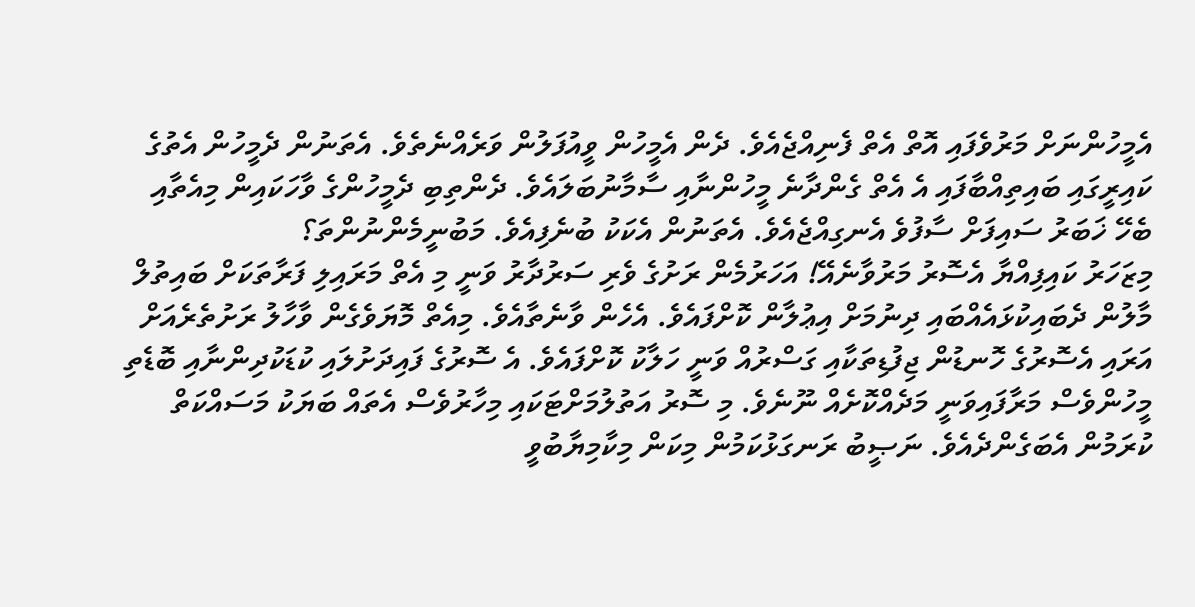އެމީހުންނަށް މަރުވެފައި އޮތް އެތް ފެނިއްޖެއެވެ. ދެން އެމީހުން ވީއުފަލުން ވަރެއްނެތެވެ. އެތަނުން ދެމީހުން އެތުގެ ކައިރީގައި ބައިތިއްބާފައި އެ އެތް ގެންދާނެ މީހުންނާއި ސާމާނުބަލައެވެ. ދެންތިބި ދެމީހުންގެ ވާހަކައިން މިއެތާއި ބެހޭ ޚަބަރު ސައިފަށް ސާފުވެ އެނގިއްޖެއެވެ. އެތަނުން އެކަކު ބުނެފިއެވެ. މަބުނީމެންނުންތަ؟
މިޒަހަރު ކައިފިއްޔާ އެސޮރު މަރުވާނެއޭ! އަހަރުމެން ރަށުގެ ވެރި ސަރުދާރު ވަނީ މި އެތް މަރައިލި ފަރާތަކަށް ބައިތުލް މާލުން ދެބައިކުޅައެއްބައި ދިނުމަށް އިޢުލާން ކޮށްފައެވެ. އެހެން ވާނެތާއެވެ. މިއެތް މޮޔަވެގެން ވާހާލު ރަށުތެރެއަށް އަރައި އެސޮރުގެ ހޮނޑުން ޖިފުޑިތަކާއި ގަސްރުއް ވަނީ ހަލާކު ކޮށްފައެވެ. އެ ސޮރުގެ ފައިދަށުލައި ކުޑަކުދިންނާއި ބޮޑެތި މީހުންވެސް މަރާފައިވަނީ މަދެއްކޮށެއް ނޫނެވެ. މި ސޮރު އަތުލުމަށްޓަކައި މިހާރުވެސް އެތައް ބަޔަކު މަސައްކަތް ކުރަމުން އެބަގެންދެއެވެ. ނަޞީބު ރަނގަޅުކަމުން މިކަން މިކާމިޔާބުވީ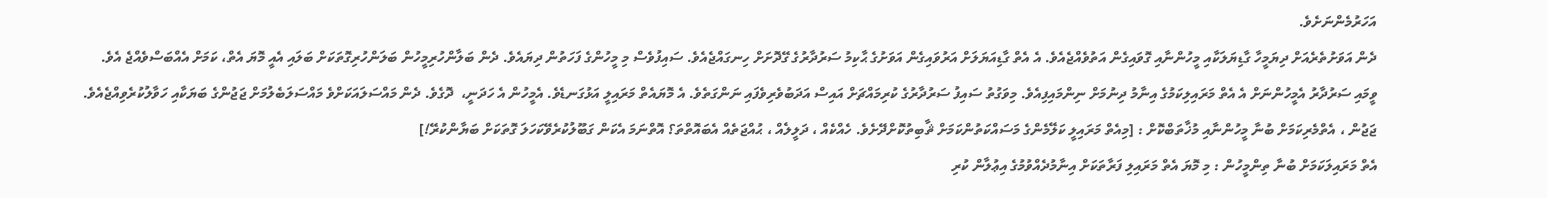އަހަރުމެންނަށެވެ.
ދެން އަވަށުތެރެއަށް ދިޔަމީހާ ގާޑިޔަލަކާއި މީހުންނާއި ގޮވައިގެން އަތުވެއްޖެއެވެ. އެ އެތް ގާޑިއަޔަލަށް އަރުވައިގެން އަވަށުގެ ޙާކިމު ސަރުދާރުގެ ގޭދޮށަށް ހިނގައްޖެއެވެ. ސައިފުވެސް މި މީހުންގެ ފަހަތުން ދިޔައެވެ. ދެން ބަލާންހުރިމީހުން ބަލަންހުރިގޮތަކަށް ބަލައި އެއީ މޮޔަ އެތް، ކަމަށް އެއްބަސްވެއްޖެ އެވެ. ވީމައި ސަރުދާރު އެމީހުންނަށް އެ އެތް މަރައިލިކަމުގެ އިނާމު ދިނުމަށް ނިންމައިފިއެވެ. މިވަގުތު ސައިފު ސަރުދާރުގެ ކުރިމައްޗަށް އައިސް އަދަބުވެރިވެފައި ނަންގަތެވެ. އެ މޮޔައެތް މަރައިލީ އަޅުގަނޑެވެ. އެމީހުން އެ ހަދަނީ،  ދޮގެވެ. ދެން މައްސަލައަކަށްވެ މައްސަލަބެލުމަށް ޖަޖުންގެ ބަޔަކާއި ހަވާލުކުރެވިއްޖެއެވެ.
ޖަޖުން ، އެތްމެރިކަމަށް ބުނާ މީހުންނާއި މުޚާތަބްކޮށް : [މިއެތް މަރައިލީ ކަލޭމެންގެ މަސައްކަތުންކަމަށް ޘާބިތުކޮށްދޭށެވެ. ހެއްކެއް ، ދަލީލެއް ، ޙުއްޖަތެއް އެބައޮތްތަ؟ އޮތްނަމަ އެކަން ގަބޫލުކުރެވޭކަހަލަ ގޮތަކަށް ބަޔާންކުރޭ!]
އެތް މަރައިލަކަމަށް ބުނާ ތިންމީހުން : މި މޮޔަ އެތް މަރައިލި ފަރާތަކަށް އިނާމުދެއްވުމުގެ އިޢުލާން ކުރި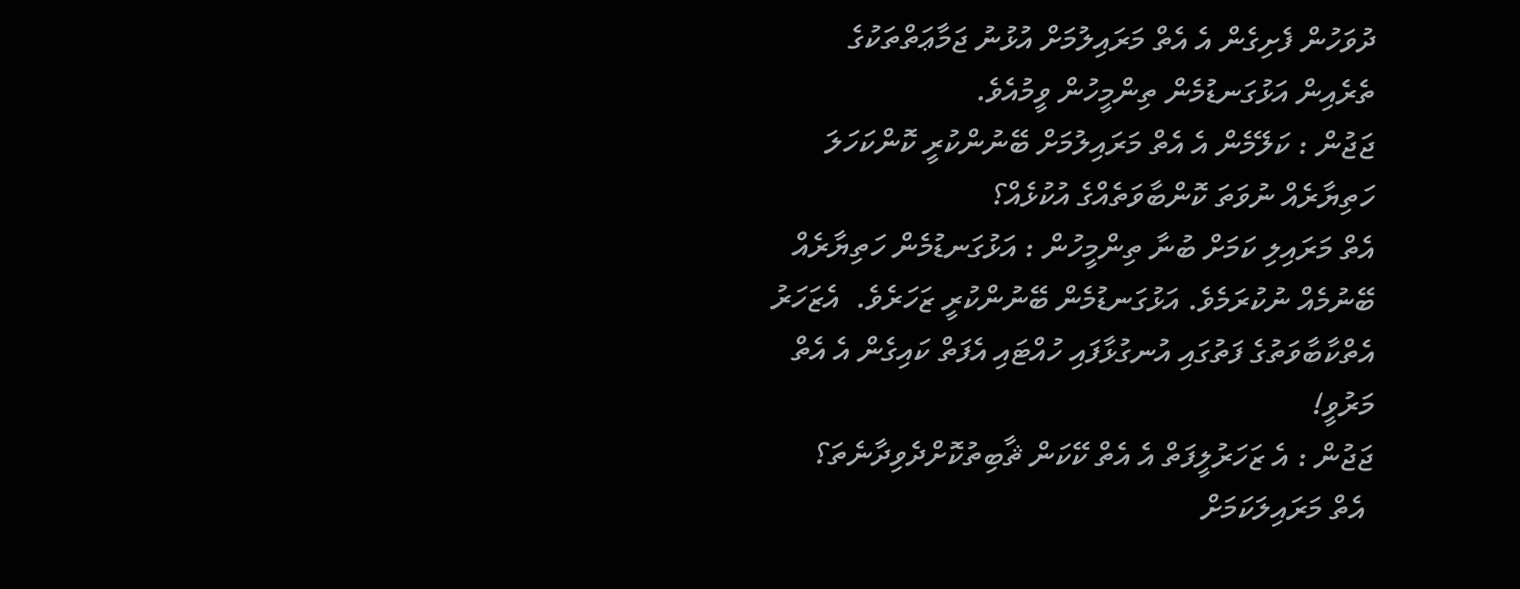ދުވަހުން ފެށިގެން އެ އެތް މަރައިލުމަށް އުޅުނު ޖަމާޢަތްތަކުގެ ތެރެއިން އަޅުގަނޑުމެން ތިންމީހުން ވީމުއެވެ.
ޖަޖުން : ކަލޭމެން އެ އެތް މަރައިލުމަށް ބޭނުންކުރީ ކޮންކަހަލަ ހަތިޔާރެއް ނުވަތަ ކޮންބާވަތެއްގެ އުކުޅެއް؟
އެތް މަރައިލި ކަމަށް ބުނާ ތިންމީހުން : އަޅުގަނޑުމެން ހަތިޔާރެއް ބޭނުމެއް ނުކުރަމެވެ. އަޅުގަނޑުމެން ބޭނުންކުރީ ޒަހަރެވެ.  އެޒަހަރު އެތްކާބާވަތުގެ ފަތުގައި އުނގުޅާފައި ހުއްޓައި އެފަތް ކައިގެން އެ އެތް މަރުވީ!
ޖަޖުން : އެ ޒަހަރުލީފަތް އެ އެތް ކޭކަން ޘާބިތުކޮށްދެވިދާނެތަ؟
 އެތް މަރައިލަކަމަށް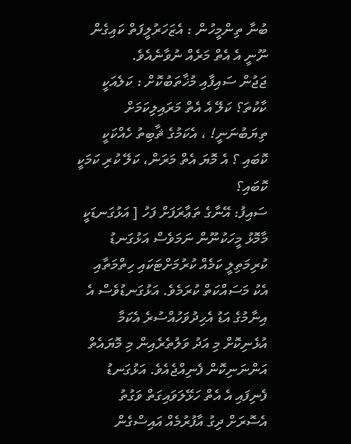ބުނާ ތިންމީހުން : އެޒަހަރުލީފަތް ކައިގެން ނޫނީ އެ އެތް މަރެއް ނުވާނެއެވެ.
ޖަޖުން ސައިފާއި މުޚާތަބުކޮށް : ކަލެއަކީ ކާކުތަ؟ ކަލޭ އެ އެތް މަރައިލިކަމަށް ތިޔަބުނަނީ! ، އެކަމުގެ ޘާބިތު ހެއްކަކީ ކޮބައި ؟ އެ މޮޔަ އެތް މަރަން، ކަލޭ ކުރި ކަމަކީ ކޮބައި؟
ސައިފު: އޭނާގެ ތަޢާރަފަށް ފަހު [ އަޅުގަނޑަކީ މާމޮޅު މީހަކުނޫން ނަމަވެސް އަޅުގަނޑު ކުރިމަތިލީ ކަމެއް ކުރުމަށްޓަކައި ހިތްމަތާއި އެކު މަސައްކަތް ކުރަމެވެ. އަޅުގަނޑުވެސް އެ އިނާމުގެ އަޑު އެހިދުވަހުއްސުރެ އެކަމާ އުޅެނިކޮށް މި އަދު ވަލުތެރެއިން މި މޮޔައެތް އަންނަނިކޮން ފެނިއްޖެއެވެ. އަޅުގަނޑު ފެނިފައި އެ އެތް ހަޅޭލަވައިގަތް ވަގުތު އެސޮރަށް ދިގު އާފުރުމެއް އައިސްގެން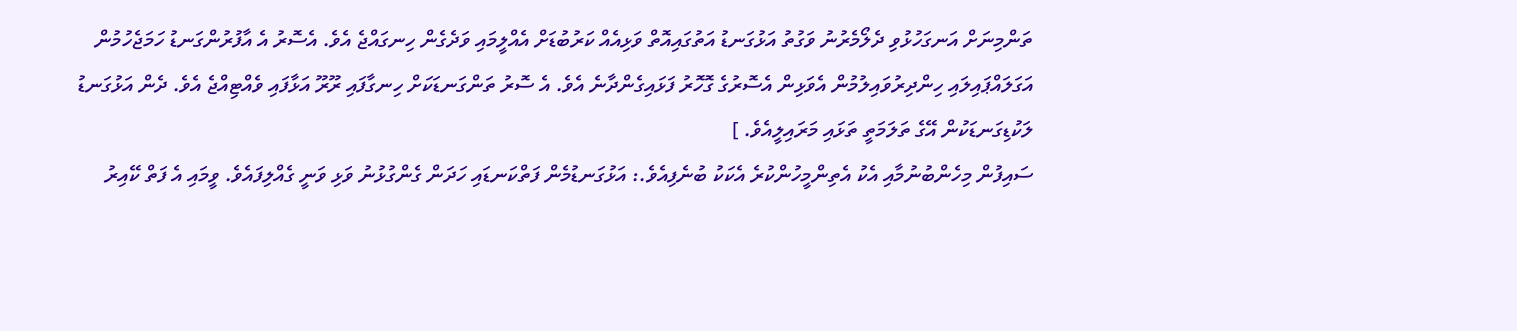ތަންމިނަށް އަނގަހުޅުވި ދެލޯމެރުނު ވަގުތު އަޅުގަނޑު އަތުގައިއޮތް ވަޅިއެއް ކަރުބުޑަށް އެއްލީމައި ވަދެގެން ހިނގައްޖެ އެވެ. އެސޮރު އެ އާފުރުންގަނޑު ހަމަޖެހުމުން އަގަލައްޕައިލައި ހިންދިރުވައިލުމުން އެވަޅިން އެސޮރުގެ ގޮހޮރު ފަޅައިގެންދާނެ އެވެ. އެ ސޮރު ތަންގަނޑަކަށް ހިނގާފައި ރޫރޫ އަޅާފައި ވެއްޓިއްޖެ އެވެ. ދެން އަޅުގަނޑު ލަކުޑިގަނޑަކުން އޭގެ ތަލަމަތީ ތަޅައި މަރައިލީއެވެ. ]
ސައިފުން މިހެންބުނުމާއި އެކު އެތިންމީހުންކުރެ އެކަކު ބުނެފިއެވެ.: އަޅުގަނޑުމެން ފަތްކަނޑައި ހަދަން ގެންގުޅުނު ވަޅި ވަނީ ގެއްލިފައެވެ. ވީމައި އެ ފަތް ކޭއިރު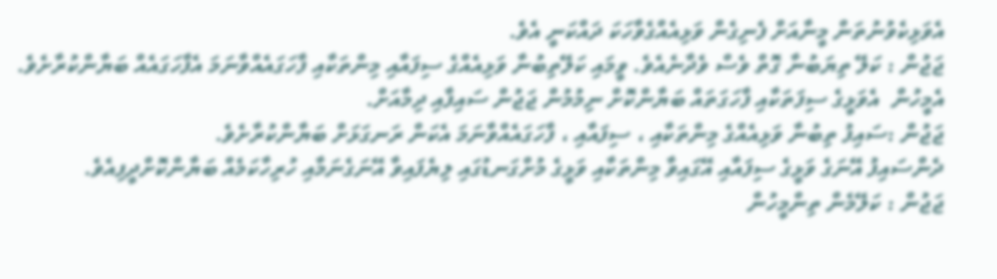އެވަޅިކެވުނުތަން މީނާއަށް ފެނިގެން ވަޅިއެއްގެވާހަކަ ދައްކަނީ އެވެ.
ޖަޖުން : ކަލޭ ތިޔަބުނާ ގޮތް ވެސް ވެދާނެއެވެ. ވީމައި ކަލޭތިބުނާ ވަޅިއެއްގެ ސިފައާއި މިންތަކާއި ފާހަގައެއްވާނަމަ އެފާހަގައެއް ބަޔާންކުރާށެވެ.
އެމީހުން  އެވަޅީގެ ސިފަތަކާއި ފާހަގަތައް ބަޔާންކޮށް ނިމުމުން ޖަޖުން ސައިފާއި ދިމާއަށް.
ޖަޖުން :ސައިފު ތިބުނާ ވަޅިއެއްގެ މިންތަކާއި ، ސިފައާއި ، ފާހަގައެއްވާނަމަ އެކަން ރަނގަޅަށް ބަޔާންކުރާށެވެ.
ދެންސައިފު އޭނަގެ ވަޅީގެ ސިފައާއި އޭގައިވާ މިންތަކާއި ވަޅީގެ މުށްގަނޑުގައި ލިޔެފައިވާ އޭނަގެނަމާއި ހުރިހާކަމެއް ބަޔާންކޮށްދީފިއެވެ.
ޖަޖުން : ކަލޭމެން ތިންމީހުން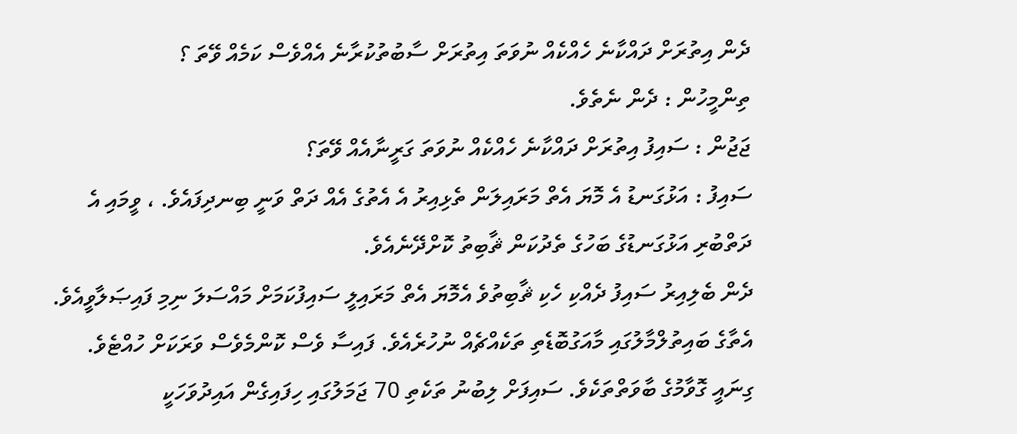ދެން އިތުރަށް ދައްކާނެ ހެއްކެއް ނުވަތަ އިތުރަށް ސާބުތުކުރާނެ އެއްވެސް ކަމެއް ވޭތަ ؟
ތިންމީހުން : ދެން ނެތެވެ.
ޖަޖުން : ސައިފު އިތުރަށް ދައްކާނެ ހެއްކެއް ނުވަތަ ގަރީނާއެއް ވޭތަ؟
ސައިފު : އަޅުގަނޑު އެ މޮޔަ އެތް މަރައިލަން ތެޅިއިރު އެ އެތުގެ އެއް ދަތް ވަނީ ބިނދިފައެވެ. ، ވީމައި އެ ދަތްބުރި އަޅުގަނޑުގެ ބަހުގެ ތެދުކަން ޘާބިތު ކޮށްދޭނެއެވެ.
ދެން ބެލިއިރު ސައިފު ދެއްކި ހެކި ޘާބިތުވެ އެމޮޔަ އެތް މަރައިލީ ސައިފުކަމަށް މައްސަލަ ނިމި ފައިޞަލާވީއެވެ. އެތާގެ ބައިތުލްމާލުގައި މާއަގުބޮޑެތި ތަކެއްޗެއް ނުހުރެއެވެ. ފައިސާ ވެސް ކޮންމެވެސް ވަރަކަށް ހުއްޓެވެ. ގިނައީ ގޮވާމުގެ ބާވަތްތަކެވެ. ސައިފަށް ލިބުނު ތަކެތި 70 ޖަމަލުގައި ހިފައިގެން އައިދުވަހަކީ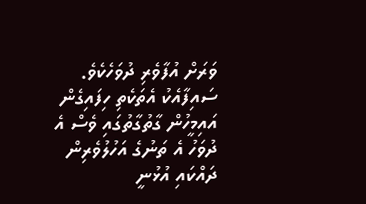ވަރަށް އުފާވެރި ދުވަހެކެވެ. ސައިފާއެކު އެތަކެތި ހިފައިގެން އައިމީހުން ގާތުގާތުގައި ވެސް އެ ދުވަހު އެ ތަނުގެ އަހުލުވެރިން ދައްކައި އުޅުނީ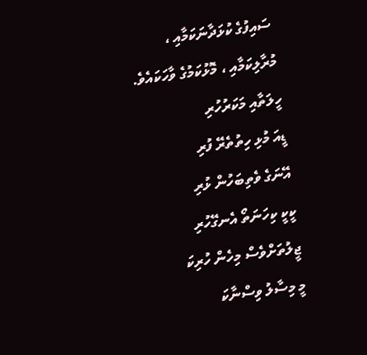ސައިފުގެ ކުޅަދާނަކަމާއި ، މުރާލިކަމާއި ، މޮޅުކަމުގެ ވާހަކައެވެ.
ހީލަތާއި މަކަރުހުރި
ޑީއަ މުޅި ހިތުތެރޭ ފުރި
އޭނަގެ ވެތިބަހުން ޅުރި
ކީކީ ކިހަނަތޯ އެނގޭހުރި
ޖީލުތަށްވެސް މިހެން ހުރިކަ
މީ މިސާލު ވިސްނާކަ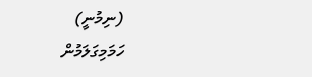(ނިމުނީ)
ހަމަމިގަލަމުން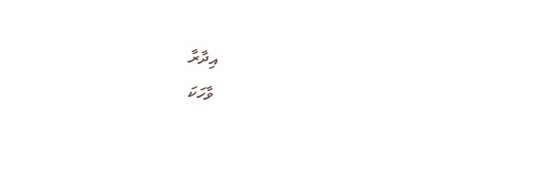އިދާރާ
ވާހަކަ